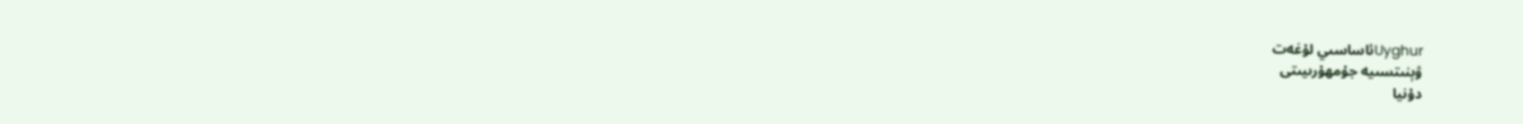Uyghurئاساسىي لۇغەت
ۋېنىتسىيە جۇمھۇرىيىتى
دۇنيا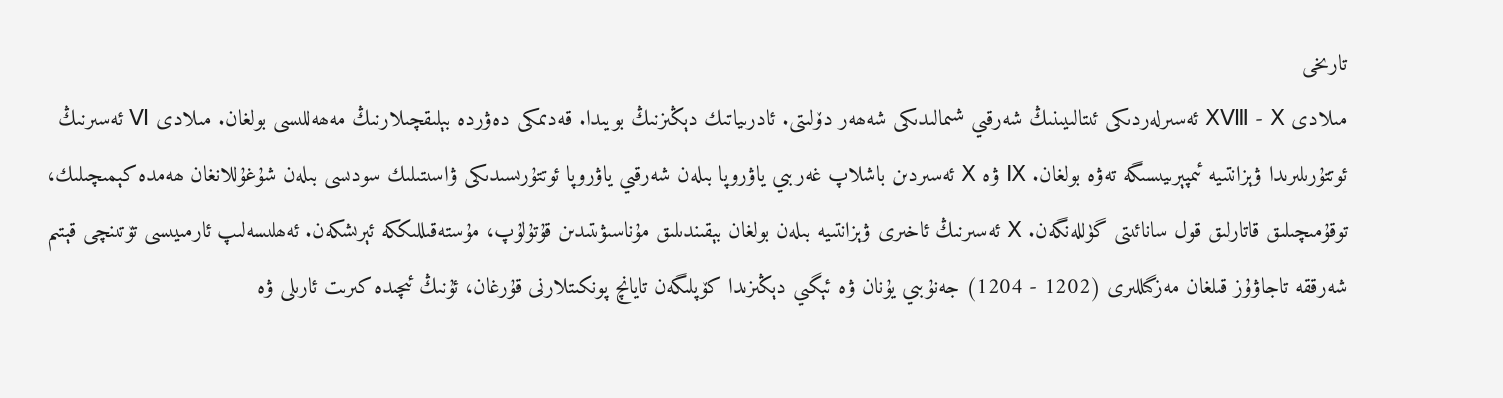تارىخى
مىلادى ⅩⅧ - Ⅹ ئەسىرلەردىكى ئىتالىيىنىڭ شەرقىي شىمالىدىكى شەھەر دۆلىتى. ئادرىياتىك دېڭىزنىڭ بويىدا. قەدىمكى دەۋردە بېلىقچىلارنىڭ مەھەللىسى بولغان. مىلادى Ⅵ ئەسىرنىڭ ئوتتۇرىلىرىدا ۋېزانتىيە ئىمپېرىيىسىگە تەۋە بولغان. Ⅸ ۋە Ⅹ ئەسىردىن باشلاپ غەربىي ياۋروپا بىلەن شەرقىي ياۋروپا ئوتتۇرىسىدىكى ۋاسىتىلىك سودىسى بىلەن شۇغۇللانغان ھەمدە كېمىچىلىك، توقۇمىچىلىق قاتارلىق قول سانائىتى گۈللەنگەن. Ⅹ ئەسىرنىڭ ئاخىرى ۋېزانتىيە بىلەن بولغان بېقىندىلىق مۇناسىۋىتىدىن قۇتۇلۇپ، مۇستەقىللىككە ئېرىشكەن. ئەھلىسەلىپ ئارمىيىسى تۆتىنچى قېتىم شەرققە تاجاۋۇز قىلغان مەزگىللىرى (1202 - 1204) جەنۇبىي يۇنان ۋە ئېگىي دېڭىزىدا كۆپلىگەن تايانچ پونكىتلارنى قۇرغان، ئۇنىڭ ئىچىدە كىرىت ئارىلى ۋە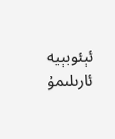ئېئوبېيە ئارىلىمۇ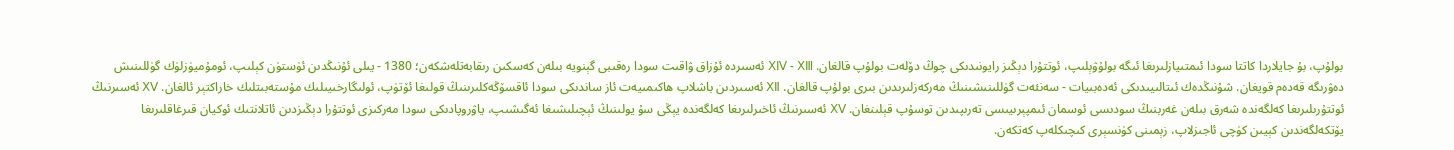بولۇپ، بۇ جايلاردا كاتتا سودا ئىمتىيازلىرىغا ئىگە بولۇۋېلىپ، ئوتتۇرا دېڭىز رايونىدىكى چوڭ دۆلەت بولۇپ قالغان. ⅩⅣ - ⅩⅢ ئەسىردە ئۇزاق ۋاقىت سودا رەقىبى گېنويە بىلەن كەسكىن رىقابەتلەشكەن؛ 1380 - يىلى ئۇنىڭدىن ئۈستۈن كېلىپ، ئومۇميۈزلۈك گۈللىنىش دەۋرىگە قەدەم قويغان. شۇنىڭدەك ئىتالىيىدىكى ئەدەبىيات - سەنئەت گۈللىنىشىنىڭ مەركەزلىرىدىن بىرى بولۇپ قالغان. ⅩⅡ ئەسىردىن باشلاپ ھاكىمىيەت ئاز ساندىكى سودا ئاقسۆڭەكلىرىنىڭ قولىغا ئۆتۈپ، ئولىگارخىيىلىك مۇستەبىتلىك خاراكتېر ئالغان. ⅩⅤ ئەسىرنىڭ ئوتتۇرىلىرىغا كەلگەندە شەرق بىلەن غەربنىڭ سودىسى ئوسمان ئىمپېرىيىسى تەرىپىدىن توسۇپ قېلىنغان. ⅩⅤ ئەسىرنىڭ ئاخىرلىرىغا كەلگەندە يېڭى سۇ يولىنىڭ ئېچىلىشىغا ئەگىشىپ، ياۋروپادىكى سودا مەركىزى ئوتتۇرا دېڭىزدىن ئاتلانتىك ئوكيان قىرغاقلىرىغا يۆتكەلگەندىن كېيىن كۈچى ئاجىزلاپ، زېمىنى كۈنسېرى كىچىكلەپ كەتكەن.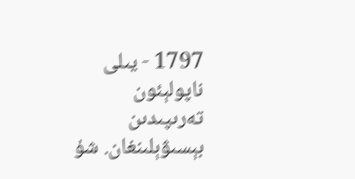1797 - يىلى ناپولېئون تەرىپىدىن بېسىۋېلىنغان. شۇ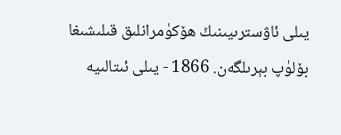يىلى ئاۋسترىيىنىڭ ھۆكۈمرانلىق قىلىشىغا بۆلۈپ بېرىلگەن. 1866 - يىلى ئىتالىيە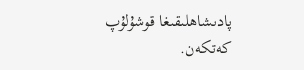پادىشاھلىقىغا قوشۇلۇپ كەتكەن.